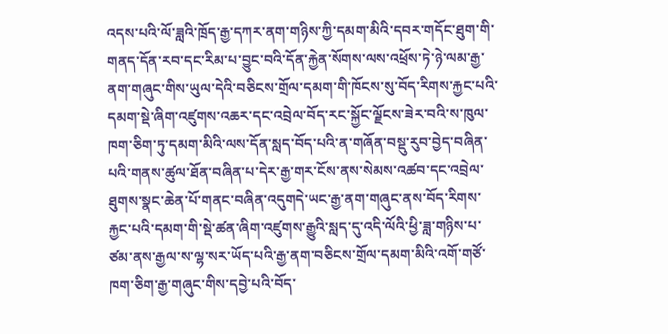འདས་པའི་ལོ་ཟླའི་ཁྲོད་རྒྱ་དཀར་ནག་གཉིས་ཀྱི་དམག་མིའི་དབར་གདོང་ཐུག་གི་གནད་དོན་རབ་དང་རིམ་པ་བྱུང་བའི་དོན་རྐྱེན་སོགས་ལས་འཕྲོས་ཏེ་ཉེ་ལམ་རྒྱ་ནག་གཞུང་གིས་ཡུལ་དེའི་བཅིངས་གྲོལ་དམག་གི་ཁོངས་སུ་བོད་རིགས་རྐྱང་པའི་དམག་སྡེ་ཞིག་འཛུགས་འཆར་དང་འབྲེལ་བོད་རང་སྐྱོང་ལྗོངས་ཟེར་བའི་ས་ཁུལ་ཁག་ཅིག་ཏུ་དམག་མིའི་ལས་དོན་སླད་བོད་པའི་ན་གཞོན་བསྡུ་རུབ་བྱེད་བཞིན་པའི་གནས་ཚུལ་ཐོན་བཞིན་པ་དེར་རྒྱ་གར་ངོས་ནས་སེམས་འཚབ་དང་འབྲེལ་ཐུགས་སྣང་ཆེན་པོ་གནང་བཞིན་འདུགདེ་ཡང་རྒྱ་ནག་གཞུང་ནས་བོད་རིགས་རྐྱང་པའི་དམག་གི་སྡེ་ཚན་ཞིག་འཛུགས་རྒྱུའི་སླད་དུ་འདི་ལོའི་ཕྱི་ཟླ་གཉིས་པ་ཙམ་ནས་རྒྱལ་ས་ལྷ་སར་ཡོད་པའི་རྒྱ་ནག་བཅིངས་གྲོལ་དམག་མིའི་འགོ་གཙོ་ཁག་ཅིག་རྒྱ་གཞུང་གིས་དབྱེ་པའི་བོད་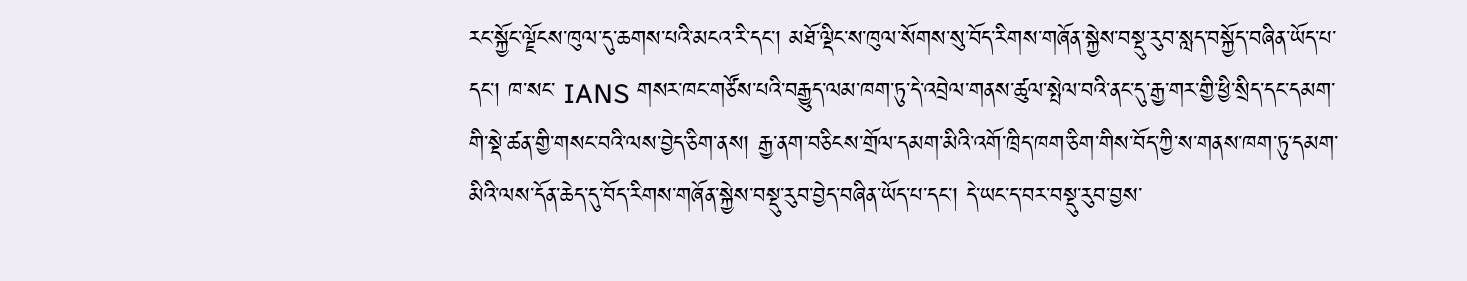རང་སྐྱོང་ལྗོངས་ཁུལ་དུ་ཆགས་པའི་མངའ་རི་དང་། མཐོ་ལྡིང་ས་ཁུལ་སོགས་སུ་བོད་རིགས་གཞོན་སྐྱེས་བསྡུ་རུབ་སླད་བསྐྱོད་བཞིན་ཡོད་པ་དང་། ཁ་སང་ IANS གསར་ཁང་གཙོས་པའི་བརྒྱུད་ལམ་ཁག་ཏུ་དེ་འབྲེལ་གནས་ཚུལ་སྤེལ་བའི་ནང་དུ་རྒྱ་གར་གྱི་ཕྱི་སྲིད་དང་དམག་གི་སྡེ་ཚན་གྱི་གསང་བའི་ལས་བྱེད་ཅིག་ནས། རྒྱ་ནག་བཅིངས་གྲོལ་དམག་མིའི་འགོ་ཁྲིད་ཁག་ཅིག་གིས་བོད་ཀྱི་ས་གནས་ཁག་ཏུ་དམག་མིའི་ལས་དོན་ཆེད་དུ་བོད་རིགས་གཞོན་སྐྱེས་བསྡུ་རུབ་བྱེད་བཞིན་ཡོད་པ་དང་། དེ་ཡང་ད་བར་བསྡུ་རུབ་བྱས་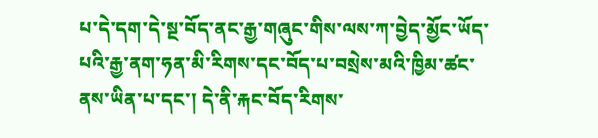པ་དེ་དག་དེ་སྔ་བོད་ནང་རྒྱ་གཞུང་གིས་ལས་ཀ་བྱེད་མྱོང་ཡོད་པའི་རྒྱ་ནག་ཧན་མི་རིགས་དང་བོད་པ་བསྲེས་མའི་ཁྱིམ་ཚང་ནས་ཡིན་པ་དང་། དེ་ནི་རྐང་བོད་རིགས་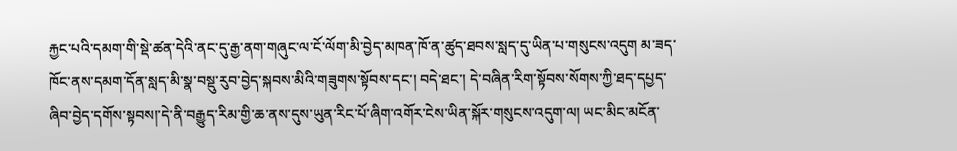རྐྱང་པའི་དམག་གི་སྡེ་ཚན་དེའི་ནང་དུ་རྒྱ་ནག་གཞུང་ལ་ངོ་ལོག་མི་བྱེད་མཁན་ཁོ་ན་ཚུད་ཐབས་སླད་དུ་ཡིན་པ་གསུངས་འདུག མ་ཟད་ཁོང་ནས་དམག་དོན་སླད་མི་སྣ་བསྡུ་རུབ་བྱེད་སྐབས་མིའི་གཟུགས་སྟོབས་དང་། བདེ་ཐང་། དེ་བཞིན་རིག་སྟོབས་སོགས་ཀྱི་ཐད་དཔྱད་ཞིབ་བྱེད་དགོས་སྟབས།་དེ་ནི་བརྒྱུད་རིམ་གྱི་ཆ་ནས་དུས་ཡུན་རིང་པོ་ཞིག་འགོར་ངེས་ཡིན་སྐོར་གསུངས་འདུག་ལ། ཡང་མིང་མངོན་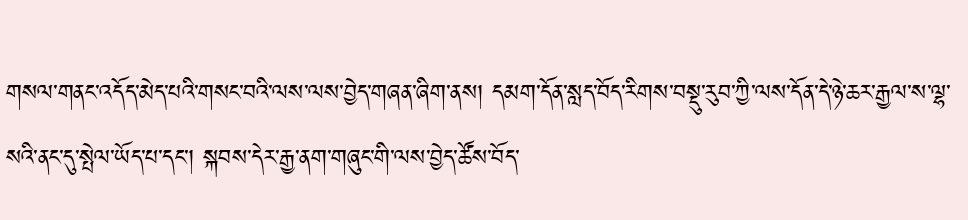གསལ་གནང་འདོད་མེད་པའི་གསང་བའི་ལས་ལས་བྱེད་གཞན་ཞིག་ནས། དམག་དོན་སླད་བོད་རིགས་བསྡུ་རུབ་ཀྱི་ལས་དོན་དེ་ཉེ་ཆར་རྒྱལ་ས་ལྷ་སའི་ནང་དུ་སྤེལ་ཡོད་པ་དང་། སྐབས་དེར་རྒྱ་ནག་གཞུང་གི་ལས་བྱེད་ཚོས་བོད་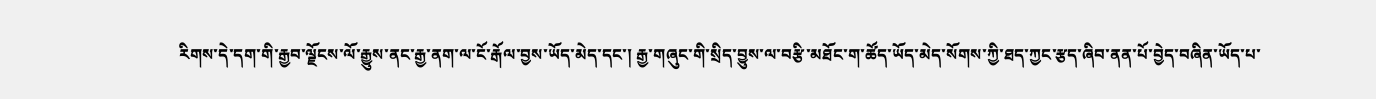རིགས་དེ་དག་གི་རྒྱབ་ལྗོངས་ལོ་རྒྱུས་ནང་རྒྱ་ནག་ལ་ངོ་རྒོལ་བྱས་ཡོད་མེད་དང་། རྒྱ་གཞུང་གི་སྲིད་བྱུས་ལ་བརྩི་མཐོང་ག་ཚོད་ཡོད་མེད་སོགས་ཀྱི་ཐད་ཀྱང་རྩད་ཞིབ་ནན་པོ་བྱེད་བཞིན་ཡོད་པ་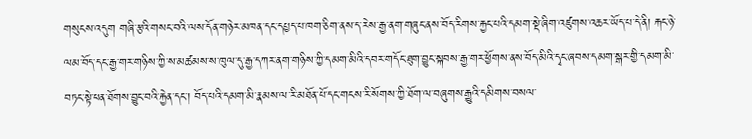གསུངས་འདུག གཞི་རྩའི་གསང་བའི་ལས་དོན་གཉེར་མཁན་དང་དཔྱད་པ་ཁག་ཅིག་ནས་ད་རེས་རྒྱ་ནག་གཞུང་ནས་བོད་རིགས་རྐྱང་པའི་དམག་སྡེ་ཞིག་འཛུགས་འཆར་ཡོད་པ་དེ་ནི། རྐང་ཉེ་ལམ་བོད་དང་རྒྱ་གར་གཉིས་ཀྱི་ས་མཚམས་ས་ཁུལ་དུ་རྒྱ་དཀར་ནག་གཉིས་ཀྱི་དམག་མིའི་དབར་གདོང་ཐུག་བྱུང་སྐབས་རྒྱ་གར་ཕྱོགས་ནས་བོད་མིའི་དྭང་ཞབས་དམག་སྒར་གྱི་དམག་མི་བཏང་སྟེ་ཕན་ཐོགས་བྱུང་བའི་རྐྱེན་དང་། བོད་པའི་དམག་མི་རྣམས་ལ་རི་མཐོན་པོ་དང་གངས་རི་སོགས་ཀྱི་ཐོག་ལ་བཞུགས་རྒྱུའི་དམིགས་བསལ་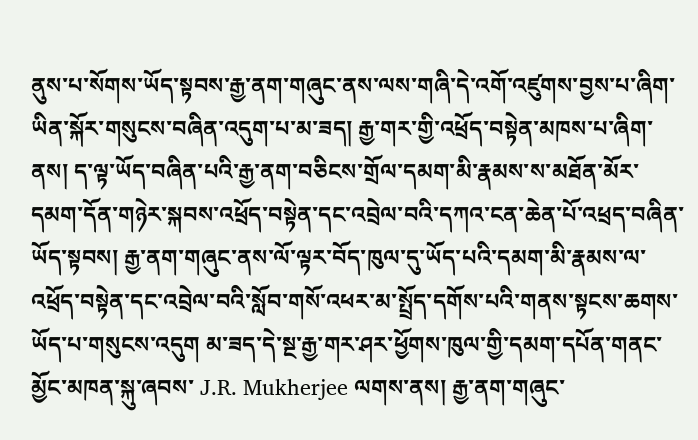ནུས་པ་སོགས་ཡོད་སྟབས་རྒྱ་ནག་གཞུང་ནས་ལས་གཞི་དེ་འགོ་འཛུགས་བྱས་པ་ཞིག་ཡིན་སྐོར་གསུངས་བཞིན་འདུག་པ་མ་ཟད། རྒྱ་གར་གྱི་འཕྲོད་བསྟེན་མཁས་པ་ཞིག་ནས། ད་ལྟ་ཡོད་བཞིན་པའི་རྒྱ་ནག་བཅིངས་གྲོལ་དམག་མི་རྣམས་ས་མཐོན་མོར་དམག་དོན་གཉེར་སྐབས་འཕྲོད་བསྟེན་དང་འབྲེལ་བའི་དཀའ་ངན་ཆེན་པོ་འཕྲད་བཞིན་ཡོད་སྟབས། རྒྱ་ནག་གཞུང་ནས་ལོ་ལྟར་བོད་ཁུལ་དུ་ཡོད་པའི་དམག་མི་རྣམས་ལ་འཕྲོད་བསྟེན་དང་འབྲེལ་བའི་སློབ་གསོ་འཕར་མ་སྤྲོད་དགོས་པའི་གནས་སྟངས་ཆགས་ཡོད་པ་གསུངས་འདུག མ་ཟད་དེ་སྔ་རྒྱ་གར་ཤར་ཕྱོགས་ཁུལ་གྱི་དམག་དཔོན་གནང་མྱོང་མཁན་སྐུ་ཞབས་ J.R. Mukherjee ལགས་ནས། རྒྱ་ནག་གཞུང་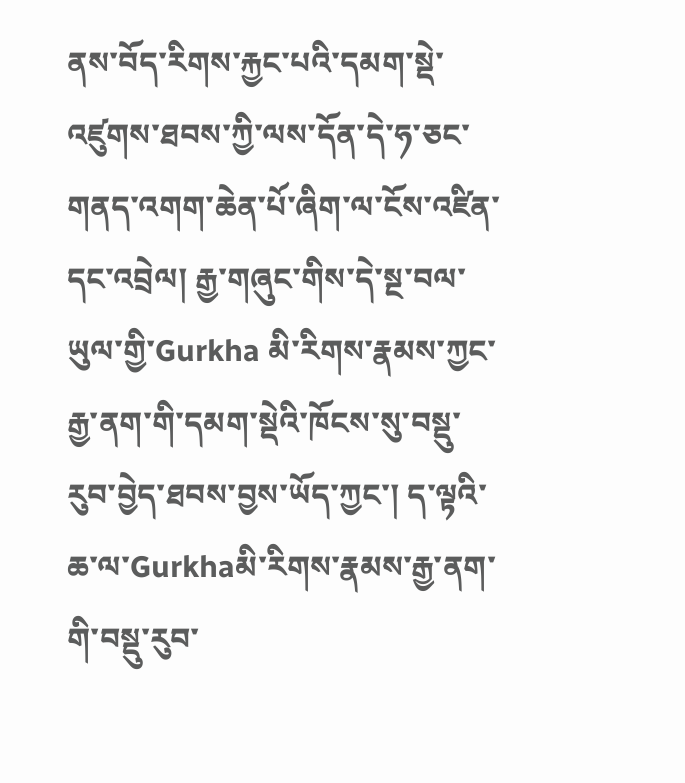ནས་བོད་རིགས་རྐྱང་པའི་དམག་སྡེ་འཛུགས་ཐབས་ཀྱི་ལས་དོན་དེ་ཧ་ཅང་གནད་འགག་ཆེན་པོ་ཞིག་ལ་ངོས་འཛིན་དང་འབྲེལ། རྒྱ་གཞུང་གིས་དེ་སྔ་བལ་ཡུལ་གྱི་Gurkha མི་རིགས་རྣམས་ཀྱང་རྒྱ་ནག་གི་དམག་སྡེའི་ཁོངས་སུ་བསྡུ་རུབ་བྱེད་ཐབས་བྱས་ཡོད་ཀྱང་། ད་ལྟའི་ཆ་ལ་Gurkhaམི་རིགས་རྣམས་རྒྱ་ནག་གི་བསྡུ་རུབ་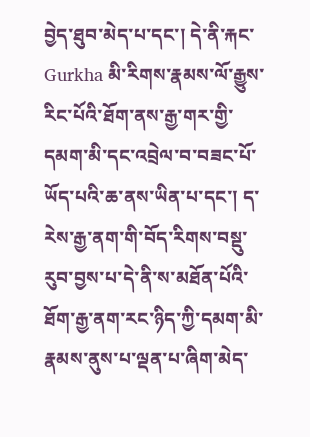བྱེད་ཐུབ་མེད་པ་དང་། དེ་ནི་རྐང་Gurkha མི་རིགས་རྣམས་ལོ་རྒྱུས་རིང་པོའི་ཐོག་ནས་རྒྱ་གར་གྱི་དམག་མི་དང་འབྲེལ་བ་བཟང་པོ་ཡོད་པའི་ཆ་ནས་ཡིན་པ་དང་། ད་རེས་རྒྱ་ནག་གི་བོད་རིགས་བསྡུ་རུབ་བྱས་པ་དེ་ནི་ས་མཐོན་པོའི་ཐོག་རྒྱ་ནག་རང་ཉིད་ཀྱི་དམག་མི་རྣམས་ནུས་པ་ལྡན་པ་ཞིག་མེད་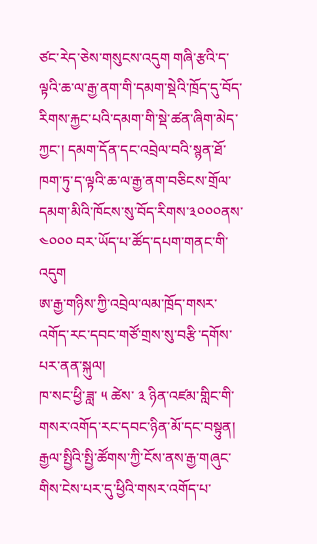ཙང་རེད་ཅེས་གསུངས་འདུག གཞི་རྩའི་ད་ལྟའི་ཆ་ལ་རྒྱ་ནག་གི་དམག་སྡེའི་ཁྲོད་དུ་བོད་རིགས་རྐྱང་པའི་དམག་གི་སྡེ་ཚན་ཞིག་མེད་ཀྱང་། དམག་དོན་དང་འབྲེལ་བའི་སྙན་ཐོ་ཁག་ཏུ་ད་ལྟའི་ཆ་ལ་རྒྱ་ནག་བཅིངས་གྲོལ་དམག་མིའི་ཁོངས་སུ་བོད་རིགས་༣༠༠༠ནས་༤༠༠༠ བར་ཡོད་པ་ཚོད་དཔག་གནང་གི་འདུག
ཨ་རྒྱ་གཉིས་ཀྱི་འབྲེལ་ལམ་ཁྲོད་གསར་འགོད་རང་དབང་གཙོ་གྲས་སུ་བརྩི་དགོས་པར་ནན་སྐུལ།
ཁ་སང་ཕྱི་ཟླ་ ༥ ཚེས་ ༣ ཉིན་འཛམ་གླིང་གི་གསར་འགོད་རང་དབང་ཉིན་མོ་དང་བསྟུན། རྒྱལ་སྤྱིའི་སྤྱི་ཚོགས་ཀྱི་ངོས་ནས་རྒྱ་གཞུང་གིས་ངེས་པར་དུ་ཕྱིའི་གསར་འགོད་པ་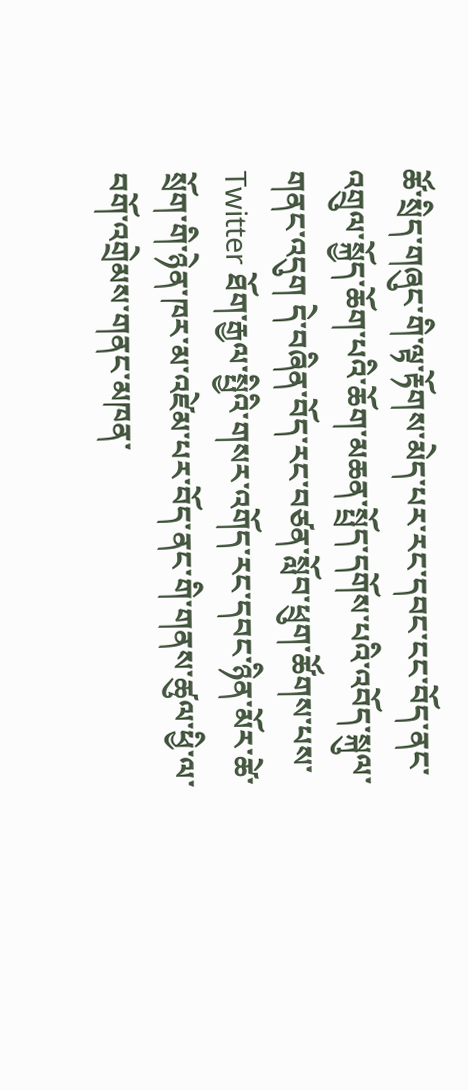ཚོ་སྲིད་གཞུང་གི་ལྟ་རྟོགས་མེད་པར་རང་དབང་ངང་བོད་ནང་འགྲུལ་སྐྱོད་ཆོག་པའི་ཆོག་མཆན་སྤྲོད་དགོས་པའི་འབོད་སྐུལ་གནང་འདུག དེ་བཞིན་བོད་རང་བཙན་སློབ་ཕྲུག་ཚོགས་པས་ Twitter ཐོག་རྒྱལ་སྤྱིའི་གསར་འགོད་རང་དབང་ཉིན་མོར་ཚེ་སྲོག་གི་ཉེན་ཁར་མ་འཛེམ་པར་བོད་ནང་གི་གནས་ཚུལ་ཕྱི་ལ་བགོ་འགྲེམས་གནང་མཁན་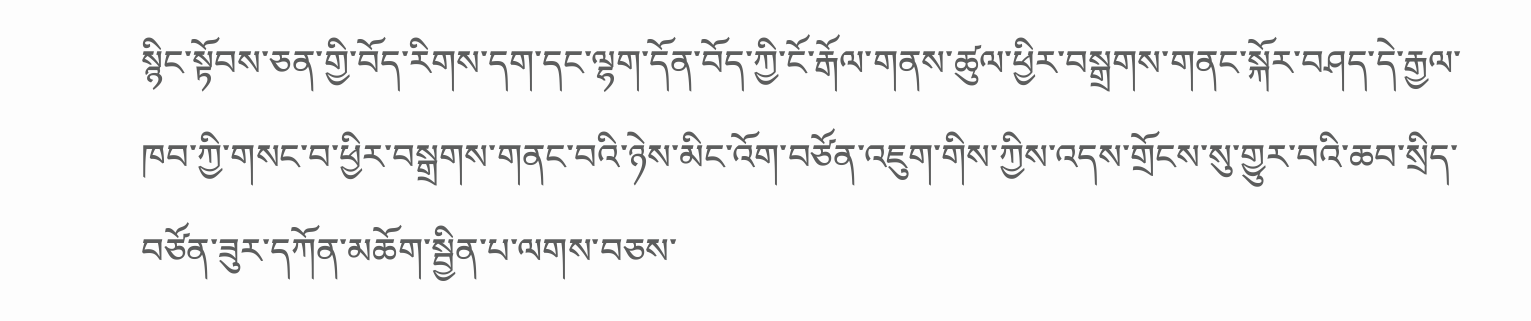སྙིང་སྟོབས་ཅན་གྱི་བོད་རིགས་དག་དང་ལྷག་དོན་བོད་ཀྱི་ངོ་རྒོལ་གནས་ཚུལ་ཕྱིར་བསྒྲགས་གནང་སྐོར་བཤད་དེ་རྒྱལ་ཁབ་ཀྱི་གསང་བ་ཕྱིར་བསྒྲགས་གནང་བའི་ཉེས་མིང་འོག་བཙོན་འཇུག་གིས་ཀྱིས་འདས་གྲོངས་སུ་གྱུར་བའི་ཆབ་སྲིད་བཙོན་ཟུར་དཀོན་མཆོག་སྦྱིན་པ་ལགས་བཅས་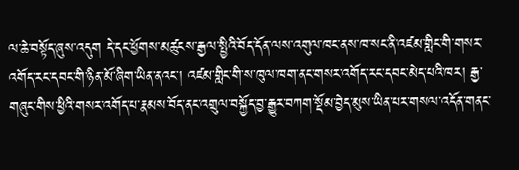ལ་ཆེ་བསྟོད་ཞུས་འདུག དེ་དང་ཕྱོགས་མཚུངས་རྒྱལ་སྤྱིའི་བོད་དོན་ལས་འགུལ་ཁང་ནས་ཁ་སང་ནི་འཛམ་གླིང་གི་གསར་འགོད་རང་དབང་གི་ཉིན་མོ་ཞིག་ཡིན་ནའང་། འཛམ་གླིང་གི་ས་ཁུལ་ཁག་ནང་གསར་འགོད་རང་དབང་མེད་པའི་ཁར། རྒྱ་གཞུང་གིས་ཕྱིའི་གསར་འགོད་པ་རྣམས་བོད་ནང་འགྲུལ་བསྐྱོད་བྱ་རྒྱུར་བཀག་སྡོམ་བྱེད་མུས་ཡིན་པར་གསལ་འདོན་གནང་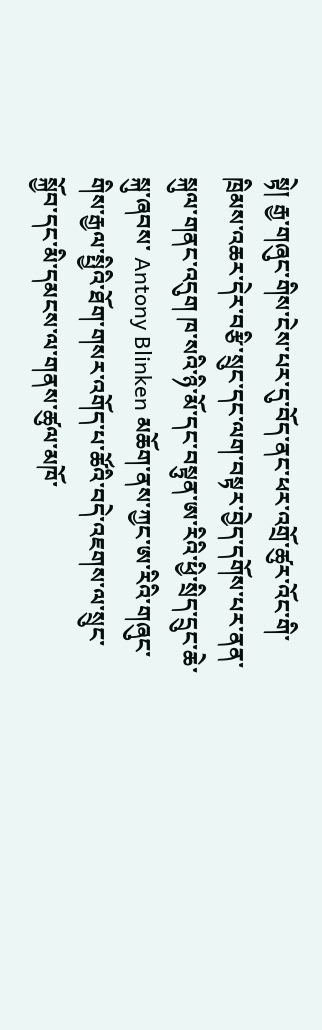སྟེ། རྒྱ་གཞུང་གིས་ངེས་པར་དུ་བོད་ནང་ཕར་འགྲོ་ཚུར་འོང་གི་ཁྲིམས་འཆར་དེར་བརྩི་སྲུང་དང་ལག་བསྟར་བྱེད་དགོས་པར་ནན་སྐུལ་གནང་འདུག ཁ་སའི་ཉི་མོ་དང་བསྟུན་ཨ་རིའི་ཕྱི་སྲིད་དྲུང་ཆེ་སྐུ་ཞབས་ Antony Blinken མཆོག་ནས་ཀྱང་ཨ་རིའི་གཞུང་གིས་རྒྱལ་སྤྱིའི་ཐོག་གསར་འགོད་པ་ཚོའི་བདེ་འཇགས་ལ་སྲུང་སྐྱོབ་དང་མི་དམངས་ལ་གནས་ཚུལ་མཁོ་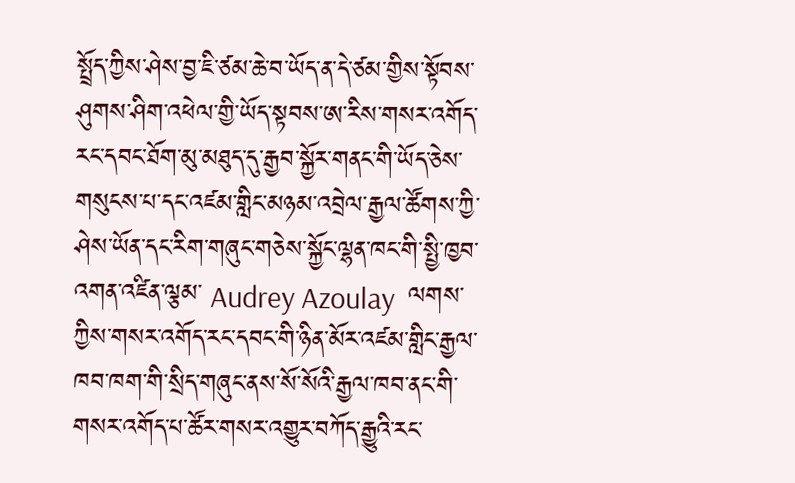སྤྲོད་ཀྱིས་ཤེས་བྱ་ཇི་ཙམ་ཆེ་བ་ཡོད་ན་དེ་ཙམ་གྱིས་སྟོབས་ཤུགས་ཤིག་འཕེལ་གྱི་ཡོད་སྟབས་ཨ་རིས་གསར་འགོད་རང་དབང་ཐོག་མུ་མཐུད་དུ་རྒྱབ་སྐྱོར་གནང་གི་ཡོད་ཅེས་གསུངས་པ་དང་འཛམ་གླིང་མཉམ་འབྲེལ་རྒྱལ་ཚོགས་ཀྱི་ཤེས་ཡོན་དང་རིག་གཞུང་གཅེས་སྐྱོང་ལྷན་ཁང་གི་སྤྱི་ཁྱབ་འགན་འཛིན་ལྕམ་ Audrey Azoulay  ལགས་ཀྱིས་གསར་འགོད་རང་དབང་གི་ཉིན་མོར་འཛམ་གླིང་རྒྱལ་ཁབ་ཁག་གི་སྲིད་གཞུང་ནས་སོ་སོའི་རྒྱལ་ཁབ་ནང་གི་གསར་འགོད་པ་ཚོར་གསར་འགྱུར་བཀོད་རྒྱུའི་རང་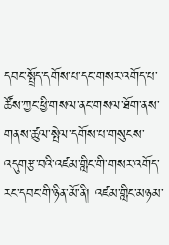དབང་སྤྲོད་དགོས་པ་དང་གསར་འགོད་པ་ཚོས་ཀྱང་ཕྱི་གསལ་ནང་གསལ་ཐོག་ནས་གནས་ཚུལ་སྤེལ་དགོས་པ་གསུངས་འདུགརྩ་བའི་འཛམ་གླིང་གི་གསར་འགོད་རང་དབང་གི་ཉིན་མོ་ནི། འཛམ་གླིང་མཉམ་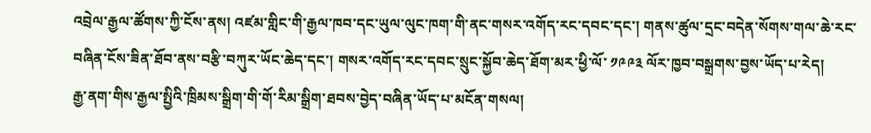འབྲེལ་རྒྱལ་ཚོགས་ཀྱི་ངོས་ནས། འཛམ་གླིང་གི་རྒྱལ་ཁབ་དང་ཡུལ་ལུང་ཁག་གི་ནང་གསར་འགོད་རང་དབང་དང་། གནས་ཚུལ་དྲང་བདེན་སོགས་གལ་ཆེ་རང་བཞིན་ངོས་ཟིན་ཐོབ་ནས་བརྩི་བཀུར་ཡོང་ཆེད་དང་། གསར་འགོད་རང་དབང་སྲུང་སྐྱོབ་ཆེད་ཐོག་མར་ཕྱི་ལོ་ ༡༩༩༣ ལོར་ཁྱབ་བསྒྲགས་བྱས་ཡོད་པ་རེད།
རྒྱ་ནག་གིས་རྒྱལ་སྤྱིའི་ཁྲིམས་སྒྲིག་གི་གོ་རིམ་སྒྲིག་ཐབས་བྱེད་བཞིན་ཡོད་པ་མངོན་གསལ།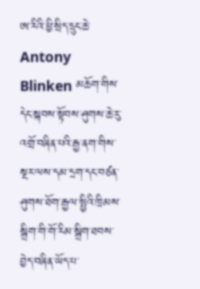ཨ་རིའི་ཕྱི་སྲིད་དྲུང་ཆེ་ Antony Blinken མཆོག་གིས་དེང་སྐབས་སྟོབས་ཤུགས་ཆེ་རུ་འགྲོ་བཞིན་པའི་རྒྱ་ནག་གིས་སྔར་ལས་དམ་དྲག་དང་བཙན་ཤུགས་ཐོག་རྒྱལ་སྤྱིའི་ཁྲིམས་སྒྲིག་གི་གོ་རིམ་སྒྲིག་ཐབས་བྱེད་བཞིན་ཡོད་པ་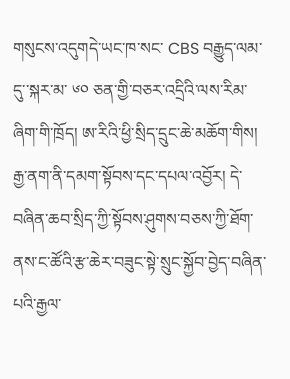གསུངས་འདུགདེ་ཡང་ཁ་སང་ CBS བརྒྱུད་ལམ་དུ་་སྐར་མ་ ༦༠ ཅན་གྱི་བཅར་འདྲིའི་ལས་རིམ་ཞིག་གི་ཁྲོད། ཨ་རིའི་ཕྱི་སྲིད་དྲུང་ཆེ་མཆོག་གིས། རྒྱ་ནག་ནི་དམག་སྟོབས་དང་དཔལ་འབྱོར། དེ་བཞིན་ཆབ་སྲིད་ཀྱི་སྟོབས་ཤུགས་བཅས་ཀྱི་ཐོག་ནས་ང་ཚོའི་རྩ་ཆེར་བཟུང་སྟེ་སྲུང་སྐྱོབ་བྱེད་བཞིན་པའི་རྒྱལ་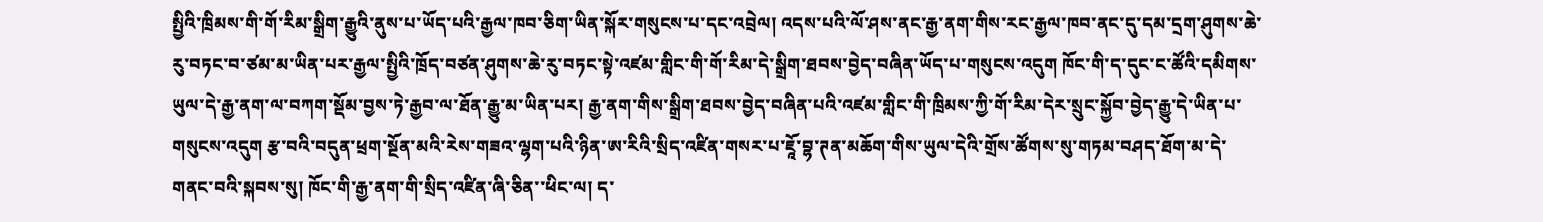སྤྱིའི་ཁྲིམས་གི་གོ་རིམ་སྒྲིག་རྒྱུའི་ནུས་པ་ཡོད་པའི་རྒྱལ་ཁབ་ཅིག་ཡིན་སྐོར་གསུངས་པ་དང་འབྲེལ། འདས་པའི་ལོ་ཤས་ནང་རྒྱ་ནག་གིས་རང་རྒྱལ་ཁབ་ནང་དུ་དམ་དྲག་ཤུགས་ཆེ་རུ་བཏང་བ་ཙམ་མ་ཡིན་པར་རྒྱལ་སྤྱིའི་ཁྲོད་བཙན་ཤུགས་ཆེ་རུ་བཏང་སྟེ་འཛམ་གླིང་གི་གོ་རིམ་དེ་སྒྲིག་ཐབས་བྱེད་བཞིན་ཡོད་པ་གསུངས་འདུག ཁོང་གི་ད་དུང་ང་ཚོའི་དམིགས་ཡུལ་དེ་རྒྱ་ནག་ལ་བཀག་སྡོམ་བྱས་ཏེ་རྒྱབ་ལ་ཐོན་རྒྱུ་མ་ཡིན་པར། རྒྱ་ནག་གིས་སྒྲིག་ཐབས་བྱེད་བཞིན་པའི་འཛམ་གླིང་གི་ཁྲིམས་ཀྱི་གོ་རིམ་དེར་སྲུང་སྐྱོབ་བྱེད་རྒྱུ་དེ་ཡིན་པ་གསུངས་འདུག རྩ་བའི་བདུན་ཕྲག་སྔོན་མའི་རེས་གཟའ་ལྷག་པའི་ཉིན་ཨ་རིའི་སྲིད་འཛིན་གསར་པ་ཇཱོ་བྷ་ཊན་མཆོག་གིས་ཡུལ་དེའི་གྲོས་ཚོགས་སུ་གཏམ་བཤད་ཐོག་མ་དེ་གནང་བའི་སྐབས་སུ། ཁོང་གི་རྒྱ་ནག་གི་སྲིད་འཛིན་ཞི་ཅིན་་ཕིང་ལ། ད་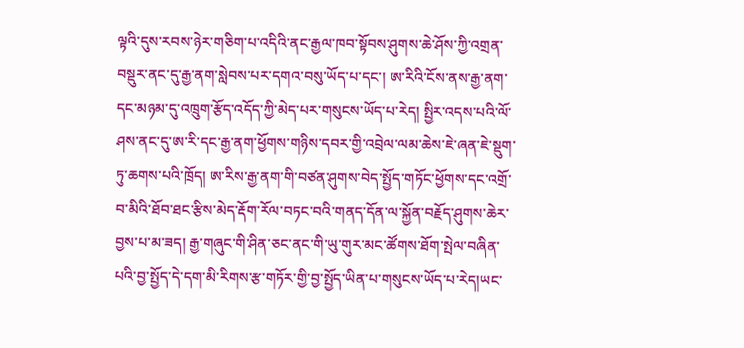ལྟའི་དུས་རབས་ཉེར་གཅིག་པ་འདིའི་ནང་རྒྱལ་ཁབ་སྟོབས་ཤུགས་ཆེ་ཤོས་ཀྱི་འགྲན་བསྡུར་ནང་དུ་རྒྱ་ནག་སླེབས་པར་དགའ་བསུ་ཡོད་པ་དང་། ཨ་རིའི་ངོས་ནས་རྒྱ་ནག་དང་མཉམ་དུ་འཁྲུག་རྩོད་འདོད་ཀྱི་མེད་པར་གསུངས་ཡོད་པ་རེད། སྤྱིར་འདས་པའི་ལོ་ཤས་ནང་དུ་ཨ་རི་དང་རྒྱ་ནག་ཕྱོགས་གཉིས་དབར་གྱི་འབྲེལ་ལམ་ཆེས་ཇེ་ཞན་ཇེ་སྡུག་ཏུ་ཆགས་པའི་ཁྲོད། ཨ་རིས་རྒྱ་ནག་གི་བཙན་ཤུགས་བེད་སྤྱོད་གཏོང་ཕྱོགས་དང་འགྲོ་བ་མིའི་ཐོབ་ཐང་རྩིས་མེད་རྡོག་རོལ་བཏང་བའི་གནད་དོན་ལ་སྐྱོན་བརྗོད་ཤུགས་ཆེར་བྱས་པ་མ་ཟད། རྒྱ་གཞུང་གི་ཤིན་ཅང་ནང་གི་ཡུ་གུར་མང་ཚོགས་ཐོག་སྤེལ་བཞིན་པའི་བྱ་སྤྱོད་དེ་དག་མི་རིགས་རྩ་གཏོར་གྱི་བྱ་སྤྱོད་ཡིན་པ་གསུངས་ཡོད་པ་རེད།ཡང་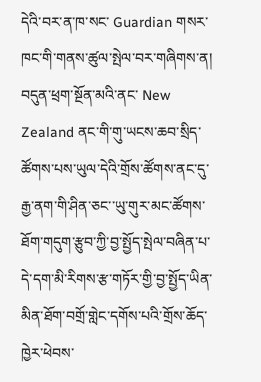དེའི་བར་ན་ཁ་སང་ Guardian གསར་ཁང་གི་གནས་ཚུལ་སྤེལ་བར་གཞིགས་ན། བདུན་ཕྲག་སྔོན་མའི་ནང་ New Zealand ནང་གི་གུ་ཡངས་ཆབ་སྲིད་ཚོགས་པས་ཡུལ་དེའི་གྲོས་ཚོགས་ནང་དུ་རྒྱ་ནག་གི་ཤིན་ཅང་་ཡུ་གུར་མང་ཚོགས་ཐོག་གདུག་རྩུབ་ཀྱི་བྱ་སྤྱོད་སྤེལ་བཞིན་པ་དེ་དག་མི་རིགས་རྩ་གཏོར་གྱི་བྱ་སྤྱོད་ཡིན་མིན་ཐོག་བགྲོ་གླེང་དགོས་པའི་གྲོས་ཆོད་ཁྱེར་ཕེབས་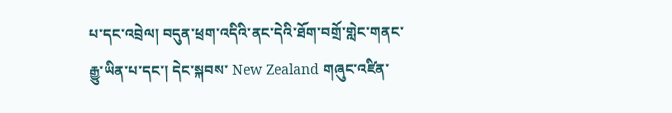པ་དང་འབྲེལ། བདུན་ཕྲག་འདིའི་ནང་དེའི་ཐོག་བགྲོ་གླེང་གནང་རྒྱུ་ཡིན་པ་དང་། དེང་སྐབས་ New Zealand གཞུང་འཛིན་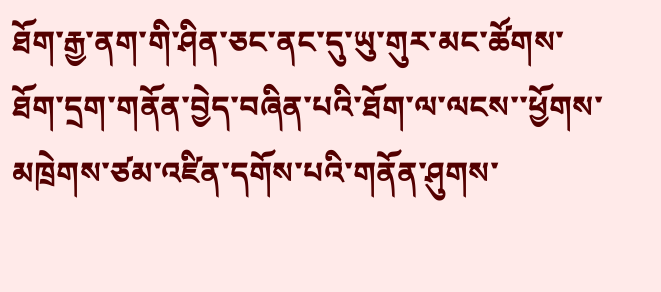ཐོག་རྒྱ་ནག་གི་ཤིན་ཅང་ནང་དུ་ཡུ་གུར་མང་ཚོགས་ཐོག་དྲག་གནོན་བྱེད་བཞིན་པའི་ཐོག་ལ་ལངས་་ཕྱོགས་མཁྲེགས་ཙམ་འཛིན་དགོས་པའི་གནོན་ཤུགས་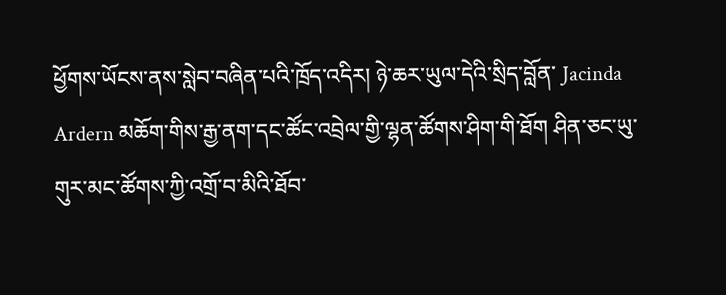ཕྱོགས་ཡོངས་ནས་སླེབ་བཞིན་པའི་ཁྲོད་འདིར། ཉེ་ཆར་ཡུལ་དེའི་སྲིད་བློན་ Jacinda Ardern མཆོག་གིས་རྒྱ་ནག་དང་ཚོང་འབྲེལ་གྱི་ལྷན་ཚོགས་ཤིག་གི་ཐོག ཤིན་ཅང་ཡུ་གུར་མང་ཚོགས་ཀྱི་འགྲོ་བ་མིའི་ཐོབ་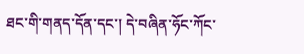ཐང་གི་གནད་དོན་དང་། དེ་བཞིན་ཧོང་ཀོང་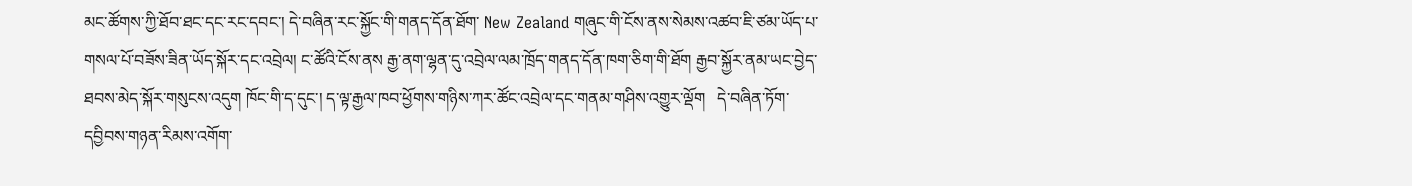མང་ཚོགས་ཀྱི་ཐོབ་ཐང་དང་རང་དབང་། དེ་བཞིན་རང་སྐྱོང་གི་གནད་དོན་ཐོག་ New Zealand གཞུང་གི་ངོས་ནས་སེམས་འཚབ་ཇི་ཙམ་ཡོད་པ་གསལ་པོ་བཟོས་ཟིན་ཡོད་སྐོར་དང་འབྲེལ། ང་ཚོའི་ངོས་ནས རྒྱ་ནག་ལྷན་དུ་འབྲེལ་ལམ་ཁྲོད་གནད་དོན་ཁག་ཅིག་གི་ཐོག རྒྱབ་སྐྱོར་ནམ་ཡང་བྱེད་ཐབས་མེད་སྐོར་གསུངས་འདུག ཁོང་གི་ད་དུང་། ད་ལྟ་རྒྱལ་ཁབ་ཕྱོགས་གཉིས་ཀར་ཚོང་འབྲེལ་དང་གནམ་གཤིས་འགྱུར་ལྡོག   དེ་བཞིན་ཏོག་དབྱིབས་གཉན་རིམས་འགོག་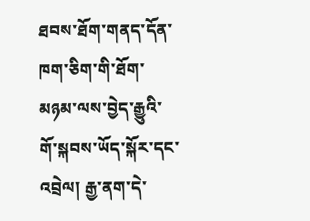ཐབས་ཐོག་གནད་དོན་ཁག་ཅིག་གི་ཐོག་མཉམ་ལས་བྱེད་རྒྱུའི་གོ་སྐབས་ཡོད་སྐོར་དང་འབྲེལ། རྒྱ་ནག་དེ་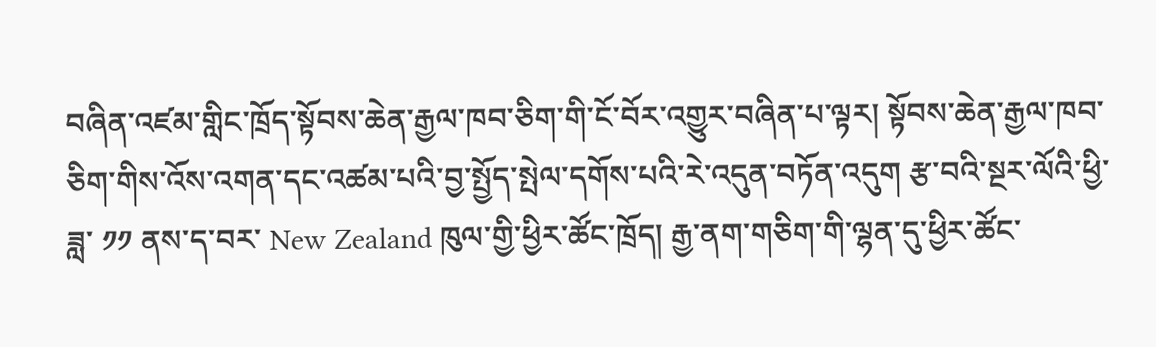བཞིན་འཛམ་གླིང་ཁྲོད་སྟོབས་ཆེན་རྒྱལ་ཁབ་ཅིག་གི་ངོ་བོར་འགྱུར་བཞིན་པ་ལྟར། སྟོབས་ཆེན་རྒྱལ་ཁབ་ཅིག་གིས་འོས་འགན་དང་འཚམ་པའི་བྱ་སྤྱོད་སྤེལ་དགོས་པའི་རེ་འདུན་བཏོན་འདུག རྩ་བའི་སྔར་ལོའི་ཕྱི་ཟླ་ ༡༡ ནས་ད་བར་ New Zealand ཁུལ་གྱི་ཕྱིར་ཚོང་ཁྲོད། རྒྱ་ནག་གཅིག་གི་ལྷན་དུ་ཕྱིར་ཚོང་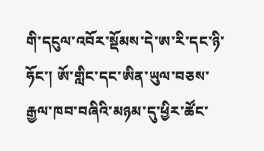གི་དངུལ་འབོར་སྡོམས་དེ་ཨ་རི་དང་ཉི་ཧོང་། ཨོ་གླིང་དང་ཨིན་ཡུལ་བཅས་རྒྱལ་ཁབ་བཞིའི་མཉམ་དུ་ཕྱིར་ཚོང་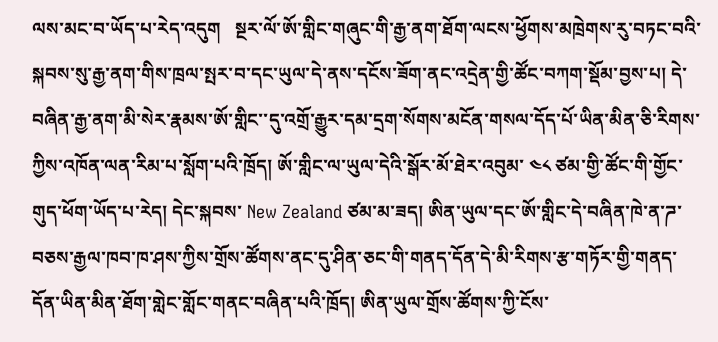ལས་མང་བ་ཡོད་པ་རེད་འདུག   སྔར་ལོ་ཨོ་གླིང་གཞུང་གི་རྒྱ་ནག་ཐོག་ལངས་ཕྱོགས་མཁྲེགས་རུ་བཏང་བའི་སྐབས་སུ་རྒྱ་ནག་གིས་ཁྲལ་སྤར་བ་དང་ཡུལ་དེ་ནས་དངོས་ཟོག་ནང་འདྲེན་གྱི་ཚོང་བཀག་སྡོམ་བྱས་པ། དེ་བཞིན་རྒྱ་ནག་མི་སེར་རྣམས་ཨོ་གླིང་་དུ་འགྲོ་རྒྱུར་དམ་དྲག་སོགས་མངོན་གསལ་དོད་པོ་ཡིན་མིན་ཅི་རིགས་ཀྱིས་འཁོན་ལན་རིམ་པ་སློག་པའི་ཁྲོད། ཨོ་གླིང་ལ་ཡུལ་དེའི་སྒོར་མོ་ཐེར་འབུམ་ ༤༨ ཙམ་གྱི་ཚོང་གི་གྱོང་གུད་ཕོག་ཡོད་པ་རེད། དེང་སྐབས་ New Zealand ཙམ་མ་ཟད། ཨིན་ཡུལ་དང་ཨོ་གླིང་དེ་བཞིན་ཁེ་ན་ཌ་བཅས་རྒྱལ་ཁབ་ཁ་ཤས་ཀྱིས་གྲོས་ཚོགས་ནང་དུ་ཤིན་ཅང་གི་གནད་དོན་དེ་མི་རིགས་རྩ་གཏོར་གྱི་གནད་དོན་ཡིན་མིན་ཐོག་གླེང་གློང་གནང་བཞིན་པའི་ཁྲོད། ཨིན་ཡུལ་གྲོས་ཚོགས་ཀྱི་ངོས་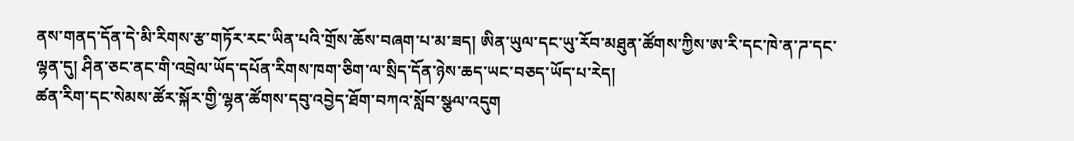ནས་གནད་དོན་དེ་མི་རིགས་རྩ་གཏོར་རང་ཡིན་པའི་གྲོས་ཆོས་བཞག་པ་མ་ཟད། ཨིན་ཡུལ་དང་ཡུ་རོབ་མཐུན་ཚོགས་ཀྱིས་ཨ་རི་དང་ཁེ་ན་ཌ་དང་ལྷན་དུ། ཤིན་ཅང་ནང་གི་འབྲེལ་ཡོད་དཔོན་རིགས་ཁག་ཅིག་ལ་སྲིད་དོན་ཉེས་ཆད་ཡང་བཅད་ཡོད་པ་རེད།
ཚན་རིག་དང་སེམས་ཚོར་སྐོར་གྱི་ལྷན་ཚོགས་དབུ་འབྱེད་ཐོག་བཀའ་སློབ་སྩལ་འདུག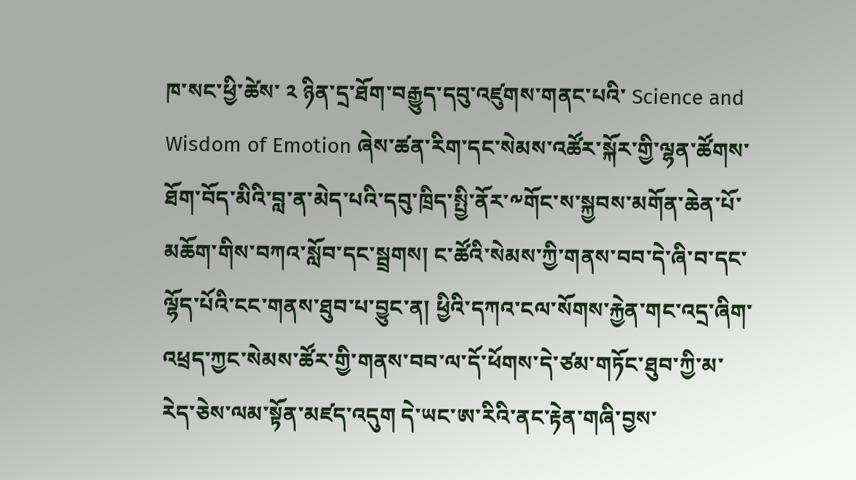ཁ་སང་ཕྱི་ཚེས་ ༢ ཉིན་དྲ་ཐོག་བརྒྱུད་དབུ་འཛུགས་གནང་པའི་ Science and Wisdom of Emotion ཞེས་ཚན་རིག་དང་སེམས་འཚོར་སྐོར་གྱི་ལྷན་ཚོགས་ཐོག་བོད་མིའི་བླ་ན་མེད་པའི་དབུ་ཁྲིད་སྤྱི་ནོར་༸གོང་ས་སྐྱབས་མགོན་ཆེན་པོ་མཆོག་གིས་བཀའ་སློབ་དང་སྦྲགས། ང་ཚོའི་སེམས་ཀྱི་གནས་བབ་དེ་ཞི་བ་དང་ལྷོད་པོའི་ངང་གནས་ཐུབ་པ་བྱུང་ན། ཕྱིའི་དཀའ་ངལ་སོགས་རྐྱེན་གང་འདྲ་ཞིག་འཕྲད་ཀྱང་སེམས་ཚོར་གྱི་གནས་བབ་ལ་དོ་ཕོགས་དེ་ཙམ་གཏོང་ཐུབ་ཀྱི་མ་རེད་ཅེས་ལམ་སྟོན་མཛད་འདུག དེ་ཡང་ཨ་རིའི་ནང་རྟེན་གཞི་བྱས་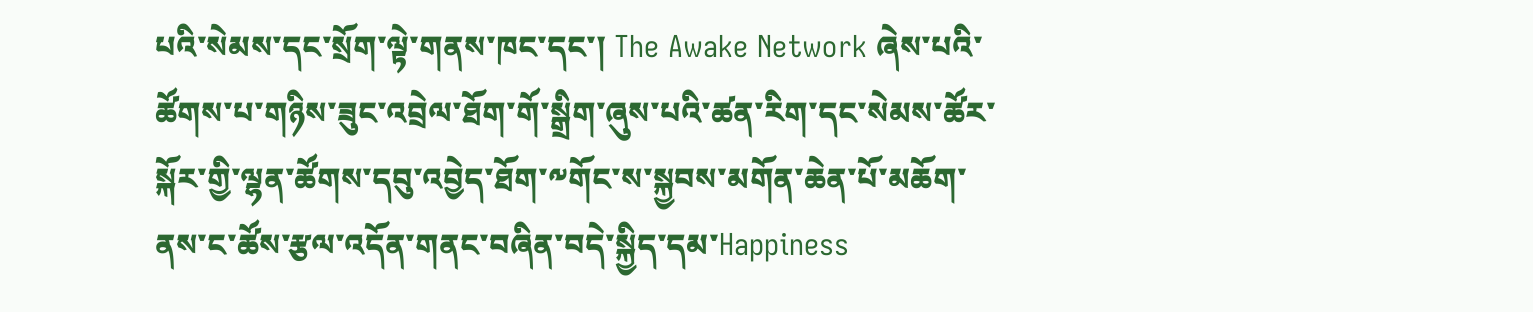པའི་སེམས་དང་སྲོག་ལྟེ་གནས་ཁང་དང་། The Awake Network ཞེས་པའི་ཚོགས་པ་གཉིས་ཟུང་འབྲེལ་ཐོག་གོ་སྒྲིག་ཞུས་པའི་ཚན་རིག་དང་སེམས་ཚོར་སྐོར་གྱི་ལྷན་ཚོགས་དབུ་འབྱེད་ཐོག་༸གོང་ས་སྐྱབས་མགོན་ཆེན་པོ་མཆོག་ནས་ང་ཚོས་རྩལ་འདོན་གནང་བཞིན་བདེ་སྐྱིད་དམ་Happiness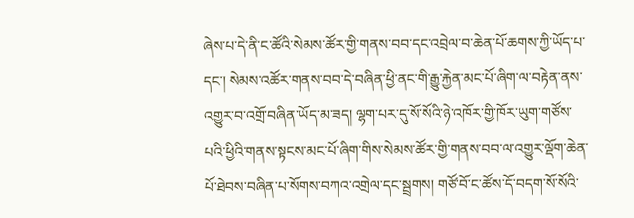ཞེས་པ་དེ་ནི་ང་ཚོའི་སེམས་ཚོར་གྱི་གནས་བབ་དང་འབྲེལ་བ་ཆེན་པོ་ཆགས་ཀྱི་ཡོད་པ་དང་། སེམས་འཚོར་གནས་བབ་དེ་བཞིན་ཕྱི་ནང་གི་རྒྱུ་རྐྱེན་མང་པོ་ཞིག་ལ་བརྟེན་ནས་འགྱུར་བ་འགྲོ་བཞིན་ཡོད་མ་ཟད། ལྷག་པར་དུ་སོ་སོའི་ཉེ་འཁོར་གྱི་ཁོར་ཡུག་གཙོས་པའི་ཕྱིའི་གནས་སྟངས་མང་པོ་ཞིག་གིས་སེམས་ཚོར་གྱི་གནས་བབ་ལ་འགྱུར་ལྡོག་ཆེན་པོ་ཐེབས་བཞིན་པ་སོགས་བཀའ་འགྲེལ་དང་སྦྲགས། གཙོ་བོ་ང་ཚོས་དོ་བདག་སོ་སོའི་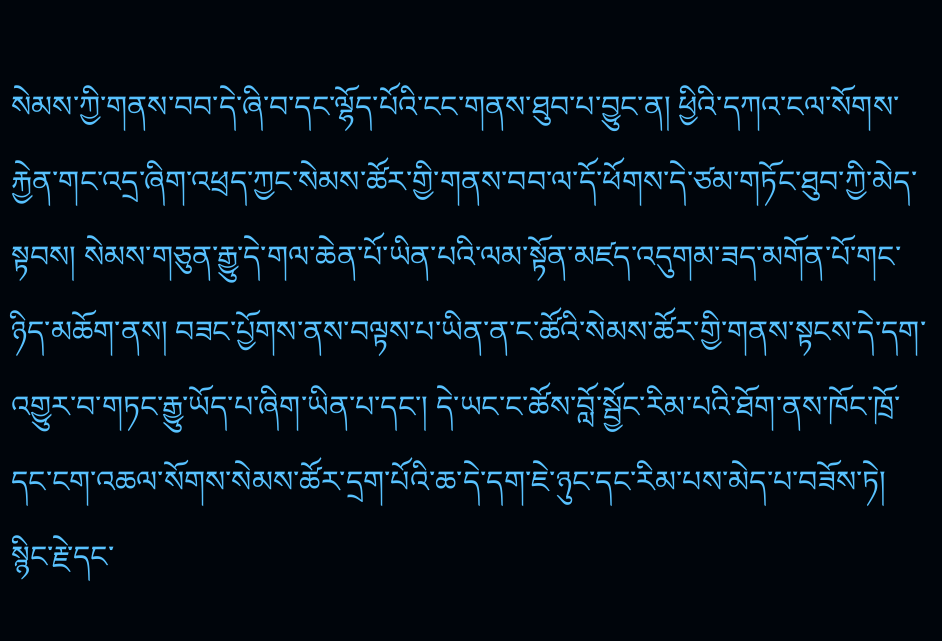སེམས་ཀྱི་གནས་བབ་དེ་ཞི་བ་དང་ལྷོད་པོའི་ངང་གནས་ཐུབ་པ་བྱུང་ན། ཕྱིའི་དཀའ་ངལ་སོགས་རྐྱེན་གང་འདྲ་ཞིག་འཕྲད་ཀྱང་སེམས་ཚོར་གྱི་གནས་བབ་ལ་དོ་ཕོགས་དེ་ཙམ་གཏོང་ཐུབ་ཀྱི་མེད་སྟབས། སེམས་གཅུན་རྒྱུ་དེ་གལ་ཆེན་པོ་ཡིན་པའི་ལམ་སྟོན་མཛད་འདུགམ་ཟད་མགོན་པོ་གང་ཉིད་མཆོག་ནས། བཟང་པྱོགས་ནས་བལྟས་པ་ཡིན་ན་ང་ཚོའི་སེམས་ཚོར་གྱི་གནས་སྟངས་དེ་དག་འགྱུར་བ་གཏང་རྒྱུ་ཡོད་པ་ཞིག་ཡིན་པ་དང་། དེ་ཡང་ང་ཚོས་བློ་སྦྱོང་རིམ་པའི་ཐོག་ནས་ཁོང་ཁྲོ་དང་ངག་འཆལ་སོགས་སེམས་ཚོར་དྲག་པོའི་ཆ་དེ་དག་ཇེ་ཉུང་དང་རིམ་པས་མེད་པ་བཟོས་ཏེ། སྙིང་རྗེ་དང་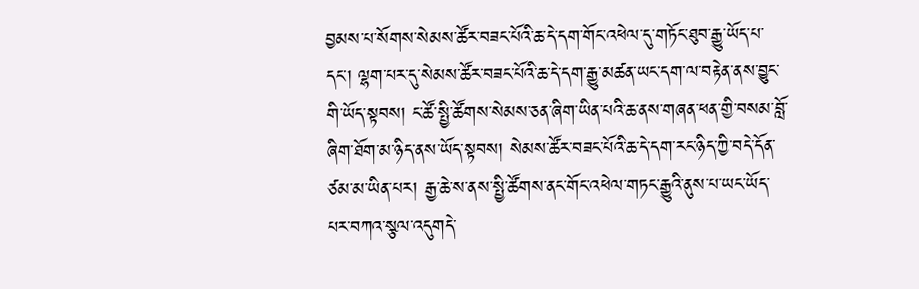བྱམས་པ་སོགས་སེམས་ཚོར་བཟང་པོའི་ཆ་དེ་དག་གོང་འཕེལ་དུ་གཏོང་ཐུབ་རྒྱུ་ཡོད་པ་དང་། ལྷག་པར་དུ་སེམས་ཚོར་བཟང་པོའི་ཆ་དེ་དག་རྒྱུ་མཚན་ཡང་དག་ལ་བརྟེན་ནས་བྱུང་གི་ཡོད་སྟབས། ང་ཚོ་སྤྱི་ཚོགས་སེམས་ཅན་ཞིག་ཡིན་པའི་ཆ་ནས་གཞན་ཕན་གྱི་བསམ་བློ་ཞིག་ཐོག་མ་ཉིད་ནས་ཡོད་སྟབས། སེམས་ཚོར་བཟང་པོའི་ཆ་དེ་དག་རང་ཉིད་ཀྱི་བདེ་དོན་ཙམ་མ་ཡིན་པར། རྒྱ་ཆེ་ས་ནས་སྤྱི་ཚོགས་ནང་གོང་འཕེལ་གཏང་རྒྱུའི་ནུས་པ་ཡང་ཡོད་པར་བཀའ་སྩལ་འདུགདེ་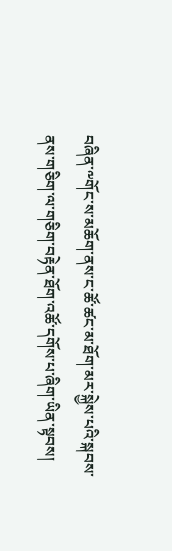བཞིན་༸གོང་ས་མཆོག་ནས་ང་ཚོ་ཚང་མ་ཐོག་མར་སྐྱེས་པའི་སྐབས་ནས་གཅིག་ལ་གཅིག་བརྟེན་ཐོག་འཚོ་དགོས་པ་ཞིག་ཡིན་སྟབས།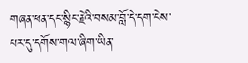གཞན་ཕན་དང་སྙིང་རྗེའི་བསམ་བློ་དེ་དག་ངེས་པར་དུ་དགོས་གལ་ཞིག་ཡིན་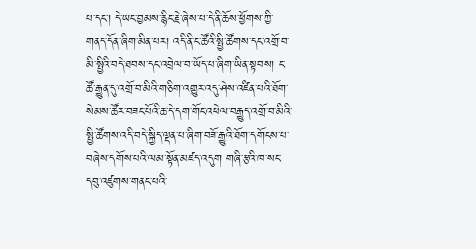པ་དང་། དེ་ཡང་བྱམས་རྙིང་རྗེ་ཞེས་པ་དེ་ནི་ཆོས་ཕྱོགས་ཀྱི་གནད་དོན་ཞིག་མིན་པར། འདི་ནི་ང་ཚོའི་སྤྱི་ཚོགས་དང་འགྲོ་བ་མི་སྤྱིའི་བདེ་ཐབས་དང་འབྲེལ་བ་ཡོད་པ་ཞིག་ཡིན་སྟབས། ང་ཚོ་རྒྱུན་དུ་འགྲོ་བ་མིའི་གཅིག་འགྱུར་འདུ་ཤེས་འཛིན་པའི་ཐོག་སེམས་ཚོར་བཟང་པོའི་ཆ་དེ་དག་གོང་འཕེལ་བརྒྱུད་འགྲོ་བ་མིའི་སྤྱི་ཚོགས་འདི་བདེ་སྐྱིད་ལྡན་པ་ཞིག་བཟོ་རྒྱུའི་ཐོག་དགོངས་པ་བཞེས་དགོས་པའི་ལམ་སྟོན་མཛད་འདུག གཞི་རྩའི་ཁ་སང་དབུ་འཛུགས་གནང་པའི་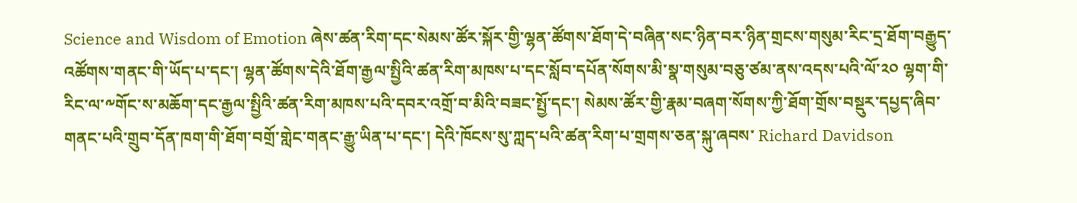Science and Wisdom of Emotion ཞེས་ཚན་རིག་དང་སེམས་ཚོར་སྐོར་གྱི་ལྷན་ཚོགས་ཐོག་དེ་བཞིན་སང་ཉིན་བར་ཉིན་གྲངས་གསུམ་རིང་དྲ་ཐོག་བརྒྱུད་འཚོགས་གནང་གི་ཡོད་པ་དང་། ལྷན་ཚོགས་དེའི་ཐོག་རྒྱལ་སྤྱིའི་ཚན་རིག་མཁས་པ་དང་སློབ་དཔོན་སོགས་མི་སྣ་གསུམ་བཅུ་ཙམ་ནས་འདས་པའི་ལོ་༢༠ ལྷག་གི་རིང་ལ་༸གོང་ས་མཆོག་དང་རྒྱལ་སྤྱིའི་ཚན་རིག་མཁས་པའི་དབར་འགྲོ་བ་མིའི་བཟང་སྤྱོ་དང་། སེམས་ཚོར་གྱི་རྣམ་བཞག་སོགས་ཀྱི་ཐོག་གྲོས་བསྡུར་དཔྱད་ཞིབ་གནང་པའི་གྲུབ་དོན་ཁག་གི་ཐོག་བགྲོ་གླེང་གནང་རྒྱུ་ཡིན་པ་དང་། དེའི་ཁོངས་སུ་ཀླད་པའི་ཚན་རིག་པ་གྲགས་ཅན་སྐུ་ཞབས་ Richard Davidson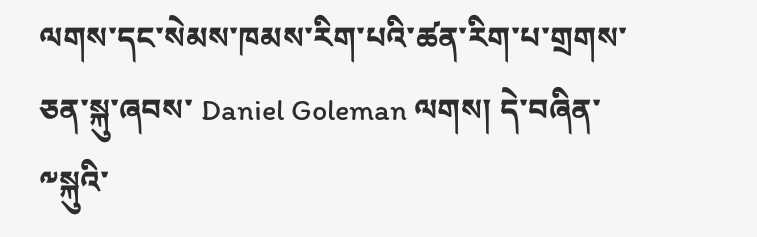ལགས་དང་སེམས་ཁམས་རིག་པའི་ཚན་རིག་པ་གྲགས་ཅན་སྐུ་ཞབས་ Daniel Goleman ལགས། དེ་བཞིན་༸སྐུའི་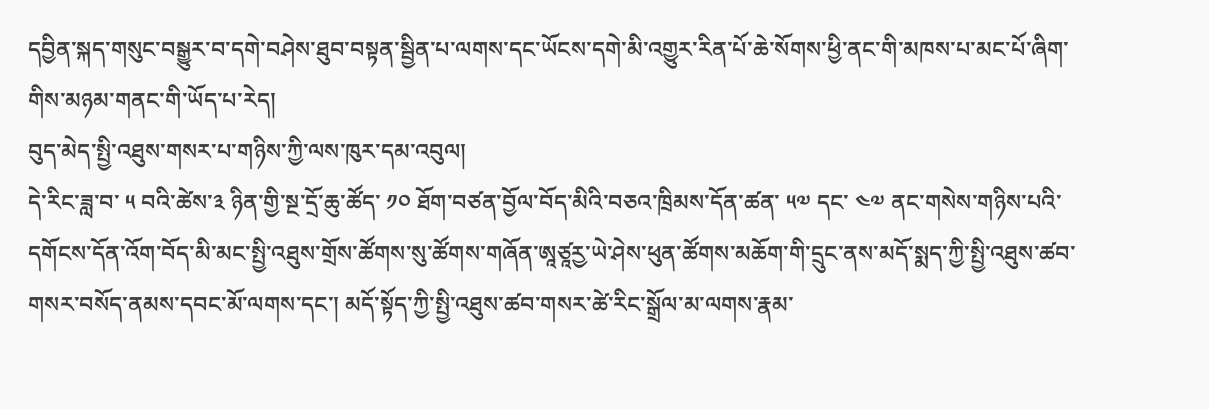དབྱིན་སྐད་གསུང་བསྒྱུར་བ་དགེ་བཤེས་ཐུབ་བསྟན་སྦྱིན་པ་ལགས་དང་ཡོངས་དགེ་མི་འགྱུར་རིན་པོ་ཆེ་སོགས་ཕྱི་ནང་གི་མཁས་པ་མང་པོ་ཞིག་གིས་མཉམ་གནང་གི་ཡོད་པ་རེད།
བུད་མེད་སྤྱི་འཐུས་གསར་པ་གཉིས་ཀྱི་ལས་ཁུར་དམ་འབུལ།
དེ་རིང་ཟླ་བ་ ༥ བའི་ཚེས་༣ ཉིན་གྱི་སྔ་དྲོ་ཆུ་ཚོད་ ༡༠ ཐོག་བཙན་བྱོལ་བོད་མིའི་བཅའ་ཁྲིམས་དོན་ཚན་ ༥༧ དང་ ༤༧ ནང་གསེས་གཉིས་པའི་དགོངས་དོན་འོག་བོད་མི་མང་སྤྱི་འཐུས་གྲོས་ཚོགས་སུ་ཚོགས་གཞོན་ཨཱཙཱརྱ་ཡེ་ཤེས་ཕུན་ཚོགས་མཆོག་གི་དྲུང་ནས་མདོ་སྨད་ཀྱི་སྤྱི་འཐུས་ཚབ་གསར་བསོད་ནམས་དབང་མོ་ལགས་དང་། མདོ་སྟོད་ཀྱི་སྤྱི་འཐུས་ཚབ་གསར་ཚེ་རིང་སྒྲོལ་མ་ལགས་རྣམ་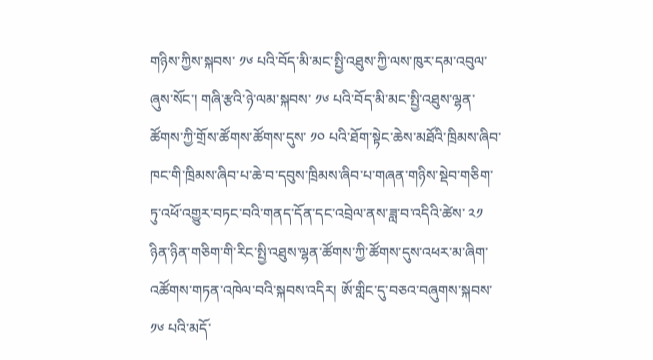གཉིས་ཀྱིས་སྐབས་ ༡༦ པའི་བོད་མི་མང་སྤྱི་འཐུས་ཀྱི་ལས་ཁུར་དམ་འབུལ་ཞུས་སོང་། གཞི་རྩའི་ཉེ་ལམ་སྐབས་ ༡༦ པའི་བོད་མི་མང་སྤྱི་འཐུས་ལྷན་ཚོགས་ཀྱི་གྲོས་ཚོགས་ཚོགས་དུས་ ༡༠ པའི་ཐོག་སྟེང་ཆེས་མཐོའི་ཁྲིམས་ཞིབ་ཁང་གི་ཁྲིམས་ཞིབ་པ་ཆེ་བ་དབུས་ཁྲིམས་ཞིབ་པ་གཞན་གཉིས་སྡེབ་གཅིག་ཏུ་འཕོ་འགྱུར་བཏང་བའི་གནད་དོན་དང་འབྲེལ་ནས་ཟླ་བ་འདིའི་ཚེས་ ༢༡ ཉིན་ཉིན་གཅིག་གི་རིང་སྤྱི་འཐུས་ལྷན་ཚོགས་ཀྱི་ཚོགས་དུས་འཕར་མ་ཞིག་འཚོགས་གཏན་འཁེལ་བའི་སྐབས་འདིར། ཨོ་གླིང་དུ་བཅའ་བཞུགས་སྐབས་ ༡༦ པའི་མདོ་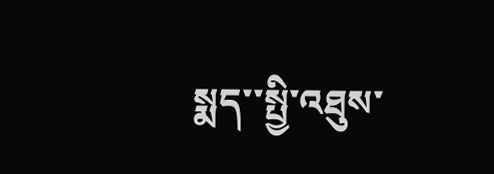སྨད་་སྤྱི་འཐུས་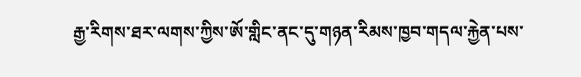རྒྱ་རིགས་ཐར་ལགས་ཀྱིས་ཨོ་གླིང་ནང་དུ་གཉན་རིམས་ཁྱབ་གདལ་རྐྱེན་པས་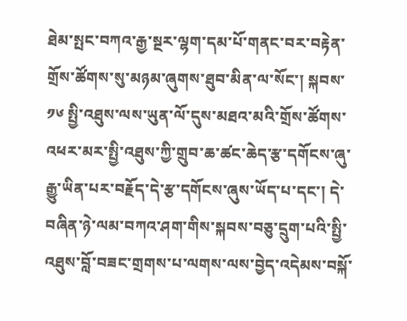ཐེམ་སྤང་བཀའ་རྒྱ་སྔར་ལྷག་དམ་པོ་གནང་བར་བརྟེན་གྲོས་ཚོགས་སུ་མཉམ་ཞུགས་ཐུབ་མིན་ལ་སོང་། སྐབས་ ༡༦ སྤྱི་འཐུས་ལས་ཡུན་ལོ་དུས་མཐའ་མའི་གྲོས་ཚོགས་འཕར་མར་སྤྱི་འཐུས་ཀྱི་གྲུབ་ཆ་ཚང་ཆེད་རྩ་དགོངས་ཞུ་རྒྱུ་ཡིན་པར་བརྗོད་དེ་རྩ་དགོངས་ཞུས་ཡོད་པ་དང་། དེ་བཞིན་ཉེ་ལམ་བཀའ་ཤག་གིས་སྐབས་བཅུ་དྲུག་པའི་སྤྱི་འཐུས་བློ་བཟང་གྲགས་པ་ལགས་ལས་བྱེད་འདེམས་བསྐོ་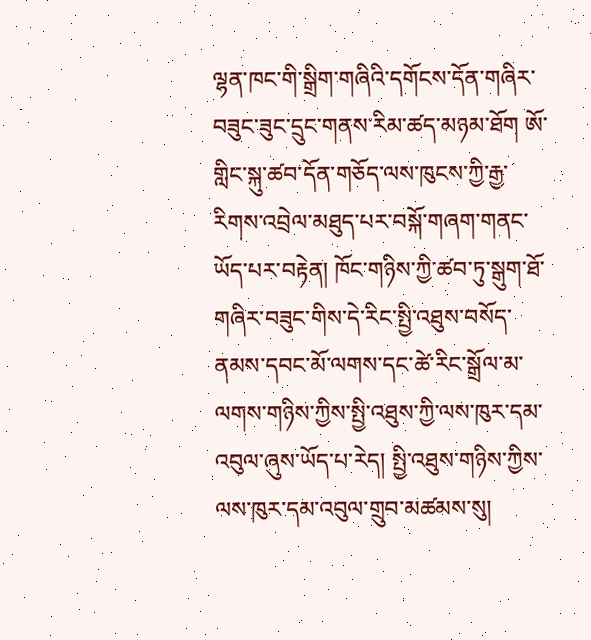ལྷན་ཁང་གི་སྒྲིག་གཞིའི་དགོངས་དོན་གཞིར་བཟུང་ཟུང་དྲུང་གནས་རིམ་ཚད་མཉམ་ཐོག ཨོ་གླིང་སྐུ་ཚབ་དོན་གཅོད་ལས་ཁུངས་ཀྱི་རྒྱ་རིགས་འབྲེལ་མཐུད་པར་བསྐོ་གཞག་གནང་ཡོད་པར་བརྟེན། ཁོང་གཉིས་ཀྱི་ཚབ་ཏུ་སྒུག་ཐོ་གཞིར་བཟུང་གིས་དེ་རིང་སྤྱི་འཐུས་བསོད་ནམས་དབང་མོ་ལགས་དང་ཚེ་རིང་སྒྲོལ་མ་ལགས་གཉིས་ཀྱིས་སྤྱི་འཐུས་ཀྱི་ལས་ཁུར་དམ་འབུལ་ཞུས་ཡོད་པ་རེད། སྤྱི་འཐུས་གཉིས་ཀྱིས་ལས་ཁུར་དམ་འབུལ་གྲུབ་མཚམས་སུ།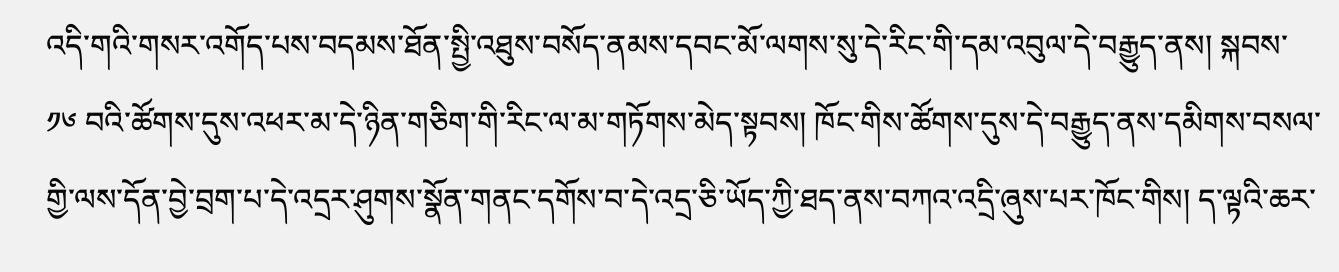འདི་གའི་གསར་འགོད་པས་བདམས་ཐོན་སྤྱི་འཐུས་བསོད་ནམས་དབང་མོ་ལགས་སུ་དེ་རིང་གི་དམ་འབུལ་དེ་བརྒྱུད་ནས། སྐབས་ ༡༦ བའི་ཚོགས་དུས་འཕར་མ་དེ་ཉིན་གཅིག་གི་རིང་ལ་མ་གཏོགས་མེད་སྟབས། ཁོང་གིས་ཚོགས་དུས་དེ་བརྒྱུད་ནས་དམིགས་བསལ་གྱི་ལས་དོན་བྱེ་བྲག་པ་དེ་འདྲར་ཤུགས་སྣོན་གནང་དགོས་བ་དེ་འདྲ་ཅི་ཡོད་ཀྱི་ཐད་ནས་བཀའ་འདྲི་ཞུས་པར་ཁོང་གིས། ད་ལྟའི་ཆར་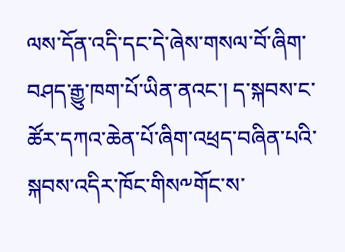ལས་དོན་འདི་དང་དེ་ཞེས་གསལ་བོ་ཞིག་བཤད་རྒྱུ་ཁག་པོ་ཡིན་ནའང་། ད་སྐབས་ང་ཚོར་དཀའ་ཆེན་པོ་ཞིག་འཕྲད་བཞིན་པའི་སྐབས་འདིར་ཁོང་གིས༸གོང་ས་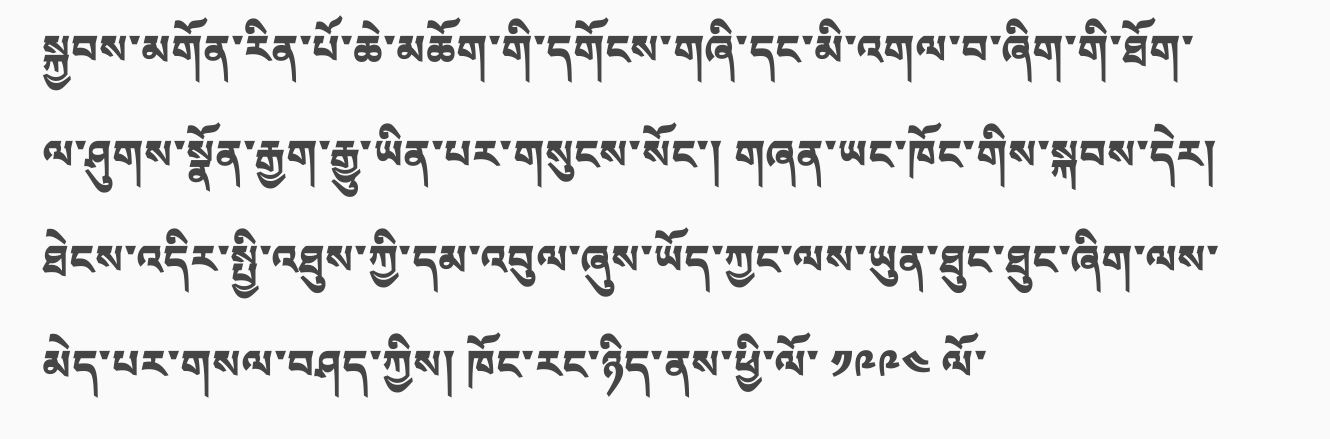སྐྱབས་མགོན་རིན་པོ་ཆེ་མཆོག་གི་དགོངས་གཞི་དང་མི་འགལ་བ་ཞིག་གི་ཐོག་ལ་ཤུགས་སྣོན་རྒྱག་རྒྱུ་ཡིན་པར་གསུངས་སོང་། གཞན་ཡང་ཁོང་གིས་སྐབས་དེར། ཐེངས་འདིར་སྤྱི་འཐུས་ཀྱི་དམ་འབུལ་ཞུས་ཡོད་ཀྱང་ལས་ཡུན་ཐུང་ཐུང་ཞིག་ལས་མེད་པར་གསལ་བཤད་ཀྱིས། ཁོང་རང་ཉིད་ནས་ཕྱི་ལོ་ ༡༩༩༤ ལོ་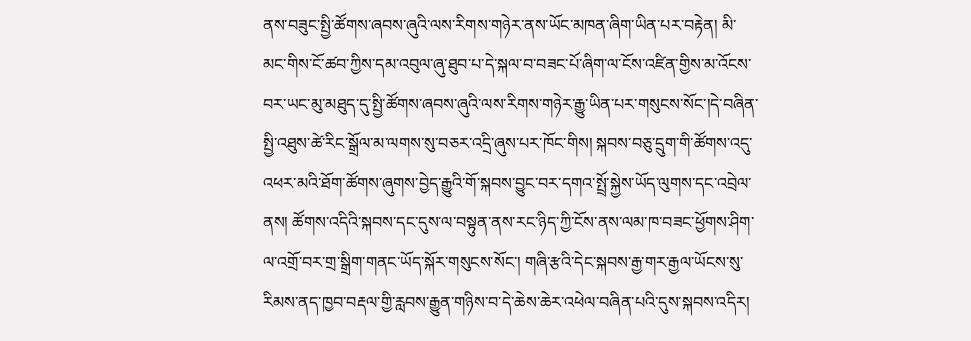ནས་བཟུང་སྤྱི་ཚོགས་ཞབས་ཞུའི་ལས་རིགས་གཉེར་ནས་ཡོང་མཁན་ཞིག་ཡིན་པར་བརྟེན། མི་མང་གིས་ངོ་ཚབ་ཀྱིས་དམ་འབུལ་ཞུ་ཐུབ་པ་དེ་སྐལ་བ་བཟང་པོ་ཞིག་ལ་ངོས་འཛིན་གྱིས་མ་འོངས་བར་ཡང་མུ་མཐུད་དུ་སྤྱི་ཚོགས་ཞབས་ཞུའི་ལས་རིགས་གཉེར་རྒྱུ་ཡིན་པར་གསུངས་སོང་།དེ་བཞིན་སྤྱི་འཐུས་ཚེ་རིང་སྒྲོལ་མ་ལགས་སུ་བཅར་འདྲི་ཞུས་པར་ཁོང་གིས། སྐབས་བཅུ་དྲུག་གི་ཚོགས་འདུ་འཕར་མའི་ཐོག་ཚོགས་ཞུགས་བྱེད་རྒྱུའི་གོ་སྐབས་བྱུང་བར་དགའ་སྤྲོ་སྐྱེས་ཡོད་ལུགས་དང་འབྲེལ་ནས། ཚོགས་འདིའི་སྐབས་དང་དུས་ལ་བསྟུན་ནས་རང་ཉིད་ཀྱི་ངོས་ནས་ལམ་ཁ་བཟང་ཕྱོགས་ཤིག་ལ་འགྲོ་བར་གྲ་སྒྲིག་གནང་ཡོད་སྐོར་གསུངས་སོང་། གཞི་རྩའི་དེང་སྐབས་རྒྱ་གར་རྒྱལ་ཡོངས་སུ་རིམས་ནད་ཁྱབ་བརྡལ་གྱི་རླབས་རྒྱུན་གཉིས་བ་དེ་ཆེས་ཆེར་འཕེལ་བཞིན་པའི་དུས་སྐབས་འདིར།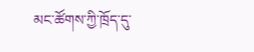མང་ཚོགས་ཀྱི་ཁྲོད་དུ་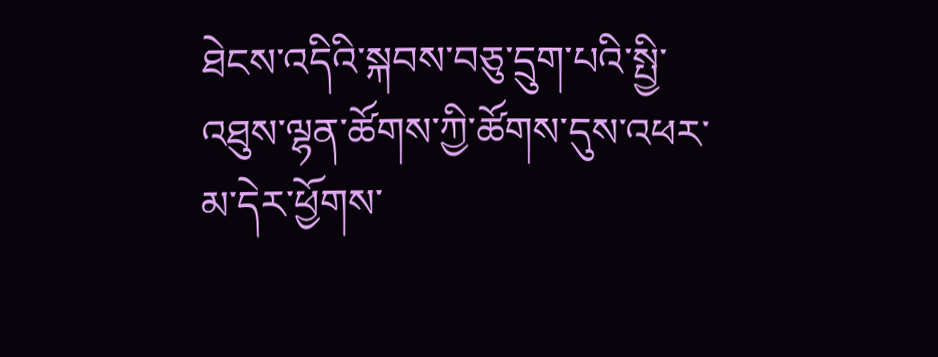ཐེངས་འདིའི་སྐབས་བཅུ་དྲུག་པའི་སྤྱི་འཐུས་ལྷན་ཚོགས་ཀྱི་ཚོགས་དུས་འཕར་མ་དེར་ཕྱོགས་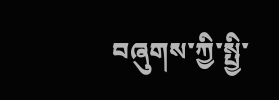བཞུགས་ཀྱི་སྤྱི་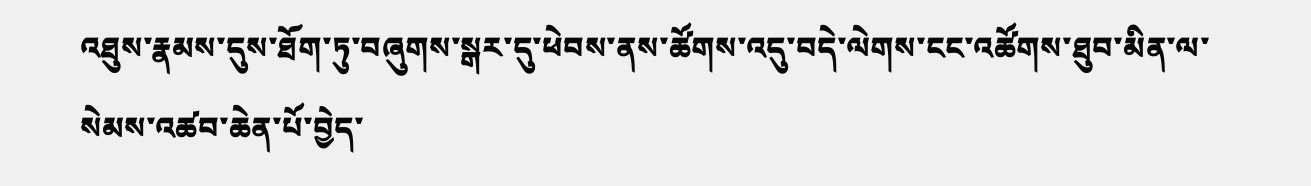འཐུས་རྣམས་དུས་ཐོག་ཏུ་བཞུགས་སྒར་དུ་ཕེབས་ནས་ཚོགས་འདུ་བདེ་ལེགས་ངང་འཚོགས་ཐུབ་མིན་ལ་སེམས་འཚབ་ཆེན་པོ་བྱེད་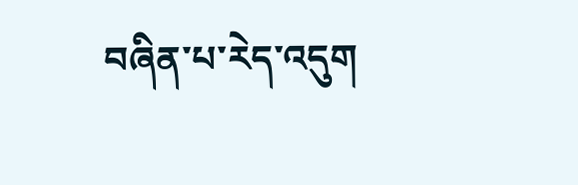བཞིན་པ་རེད་འདུག